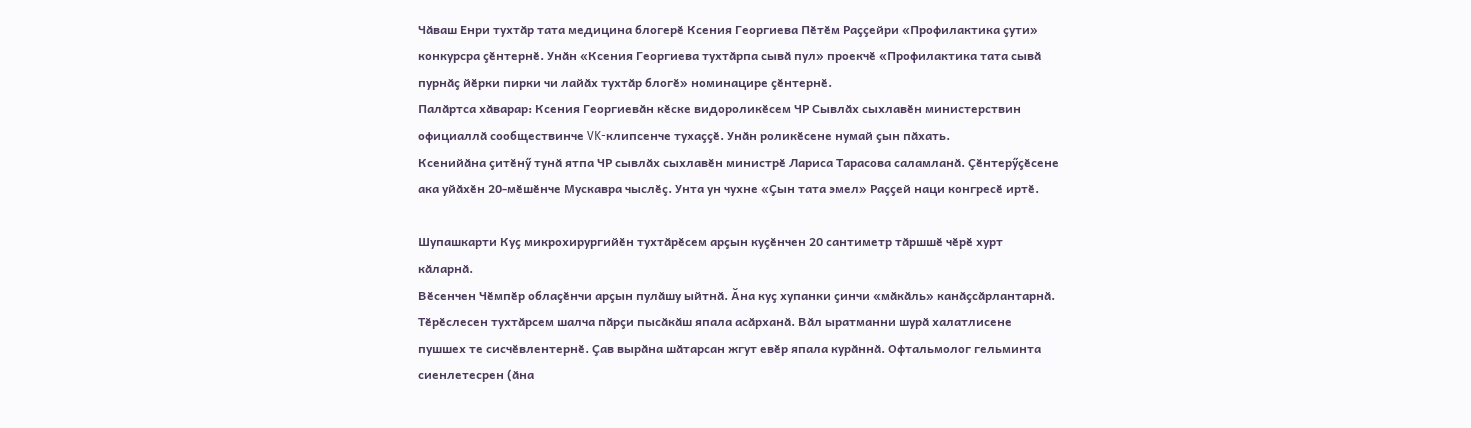Чӑваш Енри тухтӑр тата медицина блогерӗ Ксения Георгиева Пӗтӗм Раҫҫейри «Профилактика ҫути» конкурсра ҫӗнтернӗ. Унӑн «Ксения Георгиева тухтӑрпа сывӑ пул» проекчӗ «Профилактика тата сывӑ пурнӑҫ йӗрки пирки чи лайӑх тухтӑр блогӗ» номинацире ҫӗнтернӗ.
Палӑртса хӑварар: Ксения Георгиевӑн кӗске видороликӗсем ЧР Сывлӑх сыхлавӗн министерствин официаллӑ сообществинче VK-клипсенче тухаҫҫӗ. Унӑн роликӗсене нумай ҫын пӑхать.
Ксенийӑна ҫитӗнӳ тунӑ ятпа ЧР сывлӑх сыхлавӗн министрӗ Лариса Тарасова саламланӑ. Ҫӗнтерӳҫӗсене ака уйӑхӗн 20-мӗшӗнче Мускавра чыслӗҫ. Унта ун чухне «Ҫын тата эмел» Раҫҫей наци конгресӗ иртӗ.

Шупашкарти Куҫ микрохирургийӗн тухтӑрӗсем арҫын куҫӗнчен 20 сантиметр тӑршшӗ чӗрӗ хурт кӑларнӑ.
Вӗсенчен Чӗмпӗр облаҫӗнчи арҫын пулӑшу ыйтнӑ. Ӑна куҫ хупанки ҫинчи «мӑкӑль» канӑҫсӑрлантарнӑ. Тӗрӗслесен тухтӑрсем шалча пӑрҫи пысӑкӑш япала асӑрханӑ. Вӑл ыратманни шурӑ халатлисене пушшех те сисчӗвлентернӗ. Ҫав вырӑна шӑтарсан жгут евӗр япала курӑннӑ. Офтальмолог гельминта сиенлетесрен (ӑна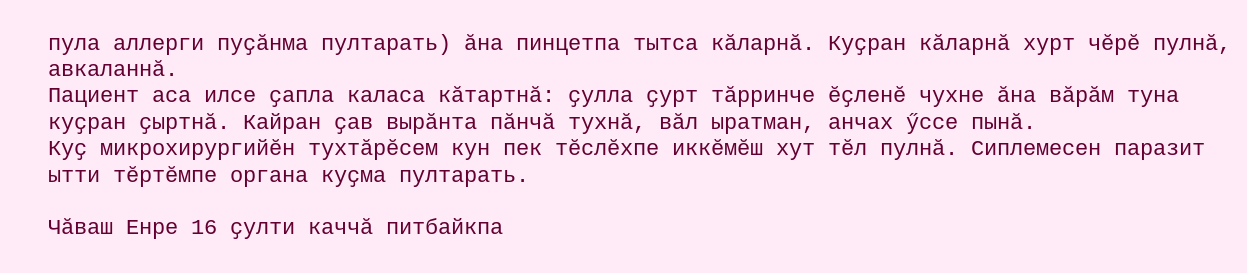пула аллерги пуҫӑнма пултарать) ӑна пинцетпа тытса кӑларнӑ. Куҫран кӑларнӑ хурт чӗрӗ пулнӑ, авкаланнӑ.
Пациент аса илсе ҫапла каласа кӑтартнӑ: ҫулла ҫурт тӑрринче ӗҫленӗ чухне ӑна вӑрӑм туна куҫран ҫыртнӑ. Кайран ҫав вырӑнта пӑнчӑ тухнӑ, вӑл ыратман, анчах ӳссе пынӑ.
Куҫ микрохирургийӗн тухтӑрӗсем кун пек тӗслӗхпе иккӗмӗш хут тӗл пулнӑ. Сиплемесен паразит ытти тӗртӗмпе органа куҫма пултарать.

Чӑваш Енре 16 ҫулти каччӑ питбайкпа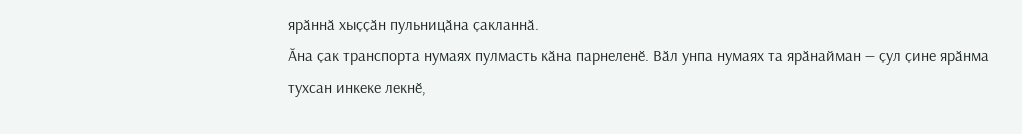ярӑннӑ хыҫҫӑн пульницӑна ҫакланнӑ.
Ӑна ҫак транспорта нумаях пулмасть кӑна парнеленӗ. Вӑл унпа нумаях та ярӑнайман — ҫул ҫине ярӑнма тухсан инкеке лекнӗ,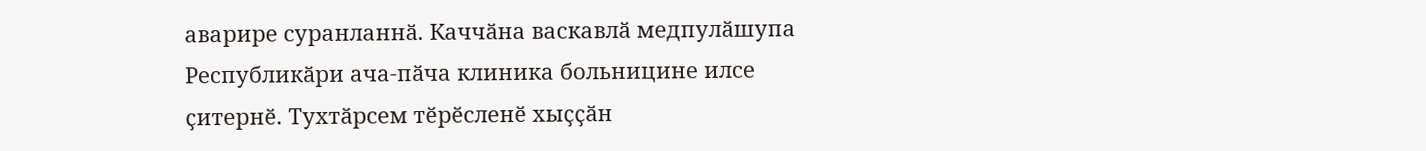аварире суранланнӑ. Каччӑна васкавлӑ медпулӑшупа Республикӑри ача-пӑча клиника больницине илсе ҫитернӗ. Тухтӑрсем тӗрӗсленӗ хыҫҫӑн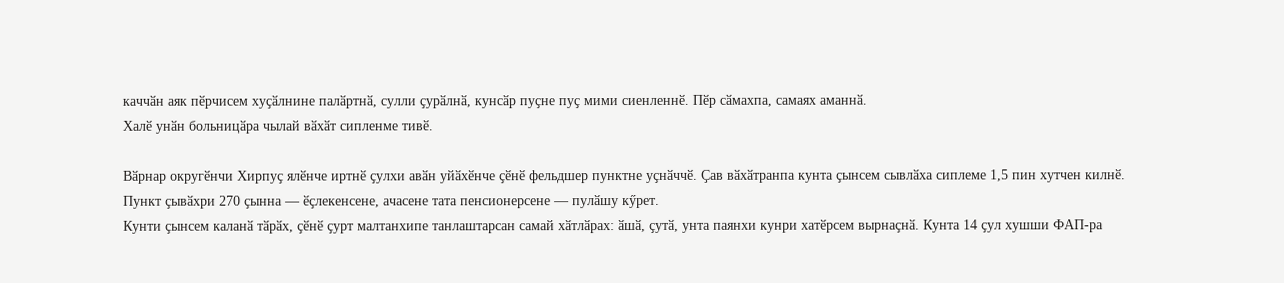каччӑн аяк пӗрчисем хуҫӑлнине палӑртнӑ, сулли ҫурӑлнӑ, кунсӑр пуҫне пуҫ мими сиенленнӗ. Пӗр сӑмахпа, самаях аманнӑ.
Халӗ унӑн больницӑра чылай вӑхӑт сипленме тивӗ.

Вӑрнар округӗнчи Хирпуҫ ялӗнче иртнӗ ҫулхи авӑн уйӑхӗнче ҫӗнӗ фельдшер пунктне уҫнӑччӗ. Ҫав вӑхӑтранпа кунта ҫынсем сывлӑха сиплеме 1,5 пин хутчен килнӗ. Пункт ҫывӑхри 270 ҫынна — ӗҫлекенсене, ачасене тата пенсионерсене — пулӑшу кӳрет.
Кунти ҫынсем каланӑ тӑрӑх, ҫӗнӗ ҫурт малтанхипе танлаштарсан самай хӑтлӑрах: ӑшӑ, ҫутӑ, унта паянхи кунри хатӗрсем вырнаҫнӑ. Кунта 14 ҫул хушши ФАП-ра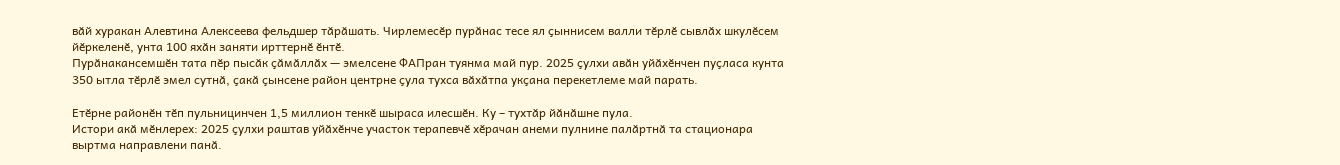вӑй хуракан Алевтина Алексеева фельдшер тӑрӑшать. Чирлемесӗр пурӑнас тесе ял ҫыннисем валли тӗрлӗ сывлӑх шкулӗсем йӗркеленӗ, унта 100 яхӑн заняти ирттернӗ ӗнтӗ.
Пурӑнакансемшӗн тата пӗр пысӑк ҫӑмӑллӑх — эмелсене ФАПран туянма май пур. 2025 ҫулхи авӑн уйӑхӗнчен пуҫласа кунта 350 ытла тӗрлӗ эмел сутнӑ, ҫакӑ ҫынсене район центрне ҫула тухса вӑхӑтпа укҫана перекетлеме май парать.

Етӗрне районӗн тӗп пульницинчен 1,5 миллион тенкӗ шыраса илесшӗн. Ку – тухтӑр йӑнӑшне пула.
Истори акӑ мӗнлерех: 2025 ҫулхи раштав уйӑхӗнче участок терапевчӗ хӗрачан анеми пулнине палӑртнӑ та стационара выртма направлени панӑ.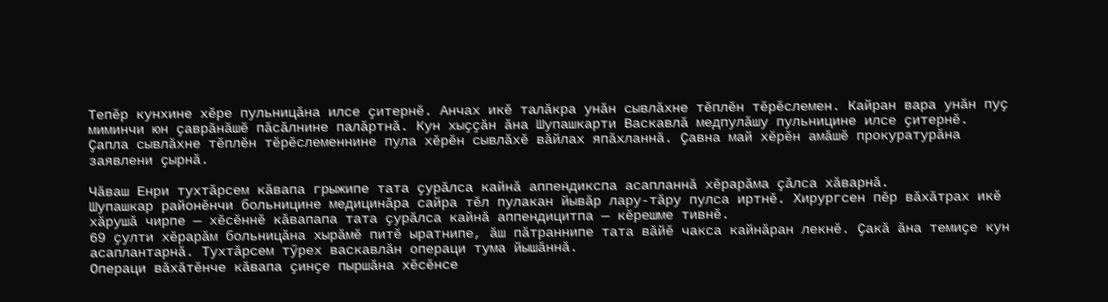Тепӗр кунхине хӗре пульницӑна илсе ҫитернӗ. Анчах икӗ талӑкра унӑн сывлӑхне тӗплӗн тӗрӗслемен. Кайран вара унӑн пуҫ миминчи юн ҫаврӑнӑшӗ пӑсӑлнине палӑртнӑ. Кун хыҫҫӑн ӑна Шупашкарти Васкавлӑ медпулӑшу пульницине илсе ҫитернӗ.
Ҫапла сывлӑхне тӗплӗн тӗрӗслеменнине пула хӗрӗн сывлӑхӗ вӑйлах япӑхланнӑ. Ҫавна май хӗрӗн амӑшӗ прокуратурӑна заявлени ҫырнӑ.

Чӑваш Енри тухтӑрсем кӑвапа грыжипе тата ҫурӑлса кайнӑ аппендикспа асапланнӑ хӗрарӑма ҫӑлса хӑварнӑ.
Шупашкар районӗнчи больницине медицинӑра сайра тӗл пулакан йывӑр лару-тӑру пулса иртнӗ. Хирургсен пӗр вӑхӑтрах икӗ хӑрушӑ чирпе — хӗсӗннӗ кӑвапапа тата ҫурӑлса кайнӑ аппендицитпа — кӗрешме тивнӗ.
69 ҫулти хӗрарӑм больницӑна хырӑмӗ питӗ ыратнипе, ӑш пӑтраннипе тата вӑйӗ чакса кайнӑран лекнӗ. Ҫакӑ ӑна темиҫе кун асаплантарнӑ. Тухтӑрсем тӳрех васкавлӑн операци тума йышӑннӑ.
Операци вӑхӑтӗнче кӑвапа ҫинҫе пыршӑна хӗсӗнсе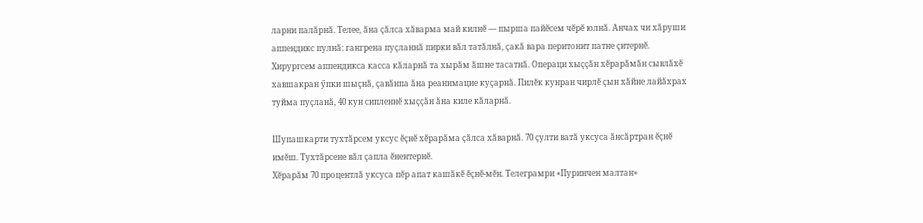ларни палӑрнӑ. Телее, ӑна ҫӑлса хӑварма май килнӗ — пырша пайӗсем чӗрӗ юлнӑ. Анчах чи хӑруши аппендикс пулнӑ: гангрена пуҫланнӑ пирки вӑл татӑлнӑ, ҫакӑ вара перитонит патне ҫитернӗ.
Хирургсем аппендикса касса кӑларнӑ та хырӑм ӑшне тасатнӑ. Операци хыҫҫӑн хӗрарӑмӑн сывлӑхӗ хавшакран ӳпки шыҫнӑ, ҫавӑнпа ӑна реанимацие куҫарнӑ. Пилӗк кунран чирлӗ ҫын хӑйне лайӑхрах туйма пуҫланӑ, 40 кун сипленнӗ хыҫҫӑн ӑна киле кӑларнӑ.

Шупашкарти тухтӑрсем уксус ӗҫнӗ хӗрарӑма ҫӑлса хӑварнӑ. 70 ҫулти ватӑ уксуса ӑнсӑртран ӗҫнӗ имӗш. Тухтӑрсене вӑл ҫапла ӗнентернӗ.
Хӗрарӑм 70 процентлӑ уксуса пӗр апат кашӑкӗ ӗҫнӗ-мӗн. Телеграмри «Пуринчен малтан»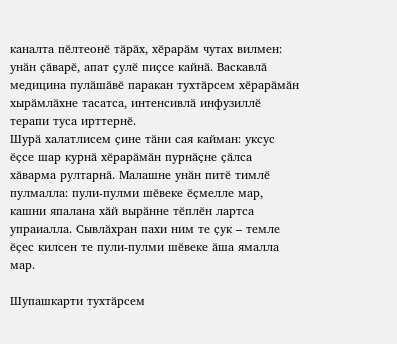каналта пӗлтеонӗ тӑрӑх, хӗрарӑм чутах вилмен: унӑн ҫӑварӗ, апат ҫулӗ пиҫсе кайнӑ. Васкавлӑ медицина пулӑшӑвӗ паракан тухтӑрсем хӗрарӑмӑн хырӑмлӑхне тасатса, интенсивлӑ инфузиллӗ терапи туса ирттернӗ.
Шурӑ халатлисем ҫине тӑни сая кайман: уксус ӗҫсе шар курнӑ хӗрарӑмӑн пурнӑҫне ҫӑлса хӑварма рултарнӑ. Малашне унӑн питӗ тимлӗ пулмалла: пули-пулми шӗвеке ӗҫмелле мар, кашни япалана хӑй вырӑнне тӗплӗн лартса упраиалла. Сывлӑхран пахи ним те ҫук – темле ӗҫес килсен те пули-пулми шӗвеке ӑша ямалла мар.

Шупашкарти тухтӑрсем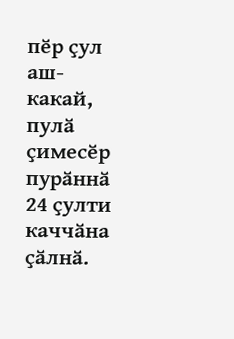пӗр ҫул аш-какай, пулӑ ҫимесӗр пурӑннӑ 24 ҫулти каччӑна ҫӑлнӑ.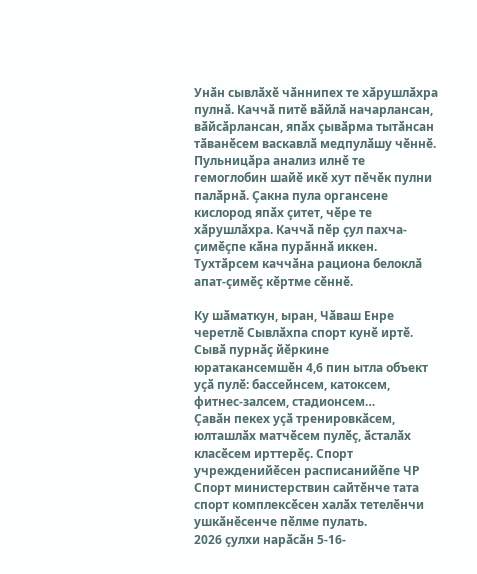Унӑн сывлӑхӗ чӑннипех те хӑрушлӑхра пулнӑ. Каччӑ питӗ вӑйлӑ начарлансан, вӑйсӑрлансан, япӑх ҫывӑрма тытӑнсан тӑванӗсем васкавлӑ медпулӑшу чӗннӗ. Пульницӑра анализ илнӗ те гемоглобин шайӗ икӗ хут пӗчӗк пулни палӑрнӑ. Ҫакна пула органсене кислород япӑх ҫитет, чӗре те хӑрушлӑхра. Каччӑ пӗр ҫул пахча-ҫимӗҫпе кӑна пурӑннӑ иккен.
Тухтӑрсем каччӑна рациона белоклӑ апат-ҫимӗҫ кӗртме сӗннӗ.

Ку шӑматкун, ыран, Чӑваш Енре черетлӗ Сывлӑхпа спорт кунӗ иртӗ. Сывӑ пурнӑҫ йӗркине юратакансемшӗн 4,6 пин ытла объект уҫӑ пулӗ: бассейнсем, катоксем, фитнес-залсем, стадионсем…
Ҫавӑн пекех уҫӑ тренировкӑсем, юлташлӑх матчӗсем пулӗҫ, ӑсталӑх класӗсем ирттерӗҫ. Спорт учрежденийӗсен расписанийӗпе ЧР Спорт министерствин сайтӗнче тата спорт комплексӗсен халӑх тетелӗнчи ушкӑнӗсенче пӗлме пулать.
2026 ҫулхи нарӑсӑн 5-16-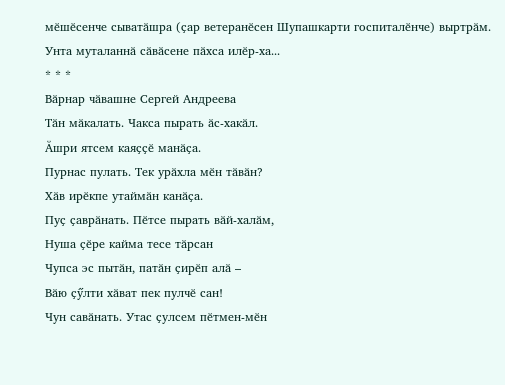мӗшӗсенче сыватӑшра (ҫар ветеранӗсен Шупашкарти госпиталӗнче) выртрӑм. Унта муталаннӑ сӑвӑсене пӑхса илӗр-ха...
* * *
Вӑрнар чӑвашне Сергей Андреева
Тӑн мӑкалать. Чакса пырать ӑс-хакӑл.
Ӑшри ятсем каяҫҫӗ манӑҫа.
Пурнас пулать. Тек урӑхла мӗн тӑвӑн?
Хӑв ирӗкпе утаймӑн канӑҫа.
Пуҫ ҫаврӑнать. Пӗтсе пырать вӑй-халӑм,
Нуша ҫӗре кайма тесе тӑрсан
Чупса эс пытӑн, патӑн ҫирӗп алӑ –
Вӑю ҫӳлти хӑват пек пулчӗ сан!
Чун савӑнать. Утас ҫулсем пӗтмен-мӗн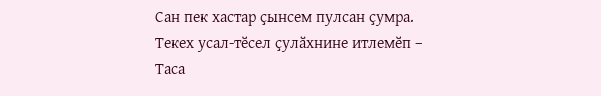Сан пек хастар ҫынсем пулсан ҫумра.
Текех усал-тӗсел ҫулӑхнине итлемӗп –
Таса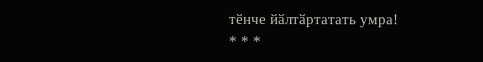тӗнче йӑлтӑртатать умра!
* * *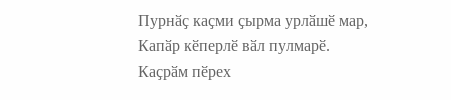Пурнӑҫ каҫми ҫырма урлӑшӗ мар,
Капӑр кӗперлӗ вӑл пулмарӗ.
Каҫрӑм пӗрех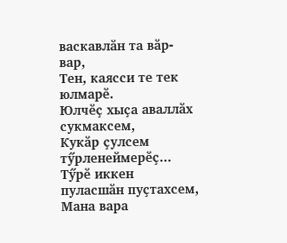васкавлӑн та вӑр-вар,
Тен, каясси те тек юлмарӗ.
Юлчӗҫ хыҫа аваллӑх сукмаксем,
Кукӑр ҫулсем тӳрленеймерӗҫ...
Тӳрӗ иккен пуласшӑн пуҫтахсем,
Мана вара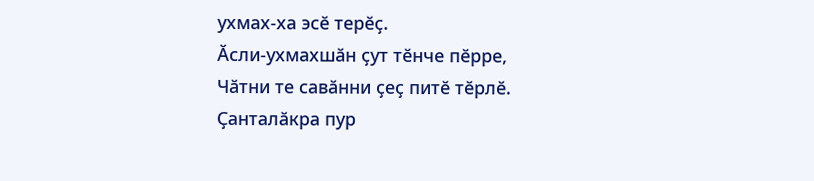ухмах-ха эсӗ терӗҫ.
Ӑсли-ухмахшӑн ҫут тӗнче пӗрре,
Чӑтни те савӑнни ҫеҫ питӗ тӗрлӗ.
Ҫанталӑкра пур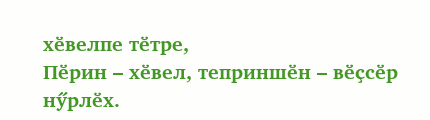хӗвелпе тӗтре,
Пӗрин – хӗвел, теприншӗн – вӗҫсӗр нӳрлӗх.